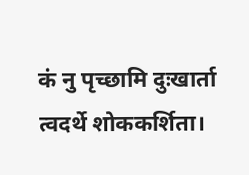कं नु पृच्छामि दुःखार्ता त्वदर्थे शोककर्शिता।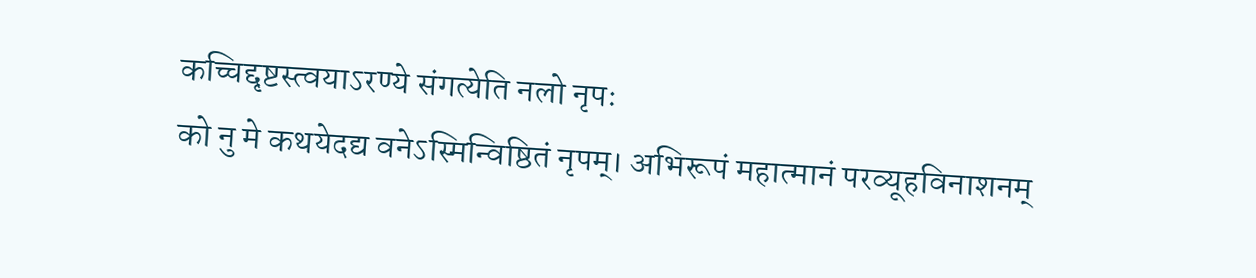कच्चिद्दृष्टस्त्वयाऽरण्ये संगत्येति नलो नृपः
को नु मे कथयेदद्य वनेऽस्मिन्विष्ठितं नृपम्। अभिरूपं महात्मानं परव्यूहविनाशनम्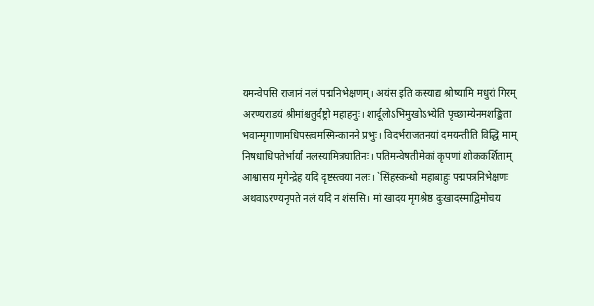यमन्वेपसि राजानं नलं पद्मनिभेक्षणम्। अयंस इति कस्याद्य श्रोष्यामि मधुरां गिरम्
अरण्यराडयं श्रीमांश्चतुर्दंष्ट्रो महाहनुः। शार्दूलोऽभिमुखोऽभ्येति पृच्छाम्येनमशङ्किता
भवान्मृगाणामधिपस्त्वमस्मिन्कानने प्रभुः। विदर्भराजतनयां दमयन्तीति विद्धि माम्
निषधाधिपतेर्भार्यां नलस्यामित्रघातिनः। पतिमन्वेषतीमेकां कृपणां शोककर्शिताम्
आश्वासय मृगेन्द्रेह यदि दृष्टस्त्वया नलः। `सिंहस्कन्धो महाबाहुः पद्मपत्रनिभेक्षणः
अथवाऽरण्यनृपते नलं यदि न शंससि। मां खादय मृगश्रेष्ठ दुःखादस्माद्विमोचय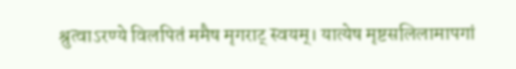श्रुत्वाऽरण्ये विलपितं ममैष मृगराट् स्वयम्। यात्येष मृष्टसलिलामापगां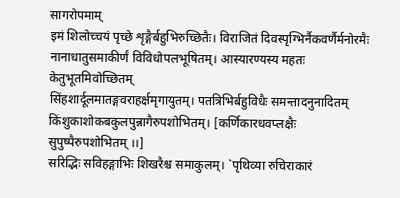सागरोपमाम्
इमं शिलोच्चयं पृच्छे शृङ्गैर्बहुभिरुच्छितैः। विराजितं दिवस्पृग्भिर्नैकवर्णैर्मनोरमैः
नानाधातुसमाकीर्णं विविधोपलभूषितम्। आस्यारण्यस्य महतः केतुभूतमिवोच्छितम्
सिंहशार्दूलमातङ्गवराहर्क्षमृगायुतम्। पतत्रिभिर्बहुविधैः समन्तादनुनादितम्
किंशुकाशोकबकुलपुन्नागैरुपशोभितम्। [कर्णिकारधवप्लक्षैः सुपुष्पैरुपशोभितम् ।।]
सरिद्भिः सविहङ्गाभिः शिखरैश्च समाकुलम्। `पृथिव्या रुचिराकारं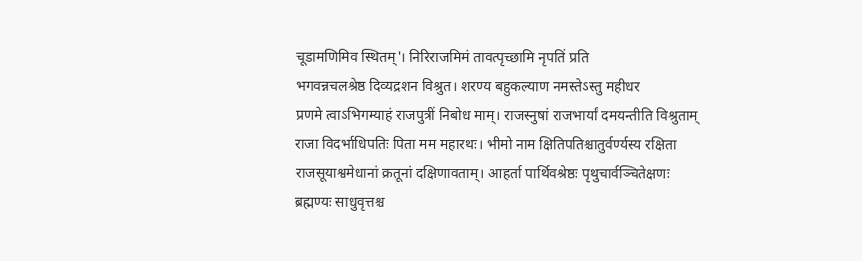चूडामणिमिव स्थितम्'। निरिराजमिमं तावत्पृच्छामि नृपतिं प्रति
भगवन्नचलश्रेष्ठ दिव्यद्रशन विश्रुत। शरण्य बहुकल्याण नमस्तेऽस्तु महीधर
प्रणमे त्वाऽभिगम्याहं राजपुत्रीं निबोध माम्। राजस्नुषां राजभार्यां दमयन्तीति विश्रुताम्
राजा विदर्भाधिपतिः पिता मम महारथः। भीमो नाम क्षितिपतिश्चातुर्वर्ण्यस्य रक्षिता
राजसूयाश्वमेधानां क्रतूनां दक्षिणावताम्। आहर्ता पार्थिवश्रेष्ठः पृथुचार्वञ्चितेक्षणः
ब्रह्मण्यः साधुवृत्तश्च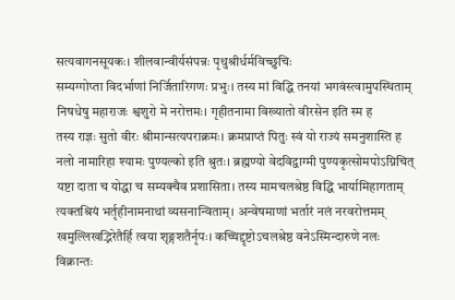सत्यवागनसूयकः। शीलवान्वीर्यसंपन्नः पृथुश्रीर्धर्मविच्छुचिः
सम्यग्गोप्ता विदर्भाणां निर्जितारिगणः प्रभुः। तस्य मां विद्धि तनयां भगवंस्त्वामुपस्थिताम्
निषधेषु महाराजः श्वशुरो मे नरोत्तमः। गृहीतनामा विख्यातो वीरसेन इति स्म ह
तस्य राज्ञः सुतो वीरः श्रीमान्सत्यपराक्रमः। क्रमप्राप्तं पितुः स्वं यो राज्यं समनुशास्ति ह
नलो नामारिहा श्यामः पुण्यल्को इति श्रुतः। ब्रह्मण्यो वेदविद्वाग्मी पुण्यकृत्सोमपोऽग्निचित्
यष्टा दाता च योद्धा च सम्यक्चैव प्रशासिता। तस्य मामचलश्रेष्ठ विद्धि भार्यामिहागताम्
त्यक्तश्रियं भर्तृहीनामनाथां व्यसनान्विताम्। अन्वेषमाणां भर्तारं नलं नरवरोत्तमम्
खमुल्लिखद्भिरेतैर्हि त्वया शृङ्गशतैर्नृपः। कच्चिद्दृष्टोऽचलश्रेष्ठ वनेऽस्मिन्दारुणे नलः
विक्रान्तः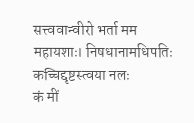सत्त्ववान्वीरो भर्ता मम महायशाः। निषधानामधिपतिः कच्चिद्दृष्टस्त्वया नलः
कं मीं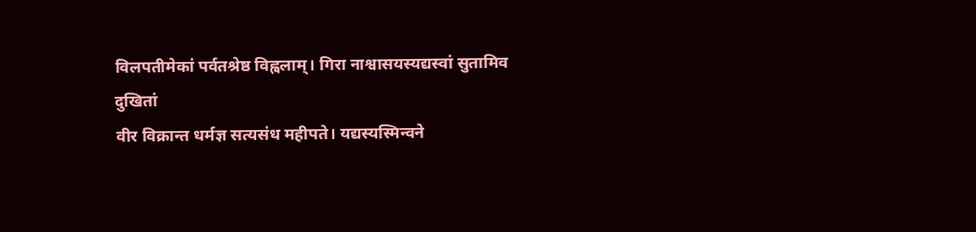विलपतीमेकां पर्वतश्रेष्ठ विह्वलाम्। गिरा नाश्वासयस्यद्यस्वां सुतामिव दुखितां
वीर विक्रान्त धर्मज्ञ सत्यसंध महीपते। यद्यस्यस्मिन्वने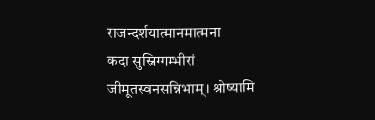राजन्दर्शयात्मानमात्मना
कदा सुस्निग्गम्भीरां जीमूतस्वनसन्निभाम्। श्रोष्यामि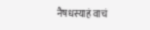नैषधस्याहं वाचं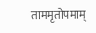ताममृतोपमाम्